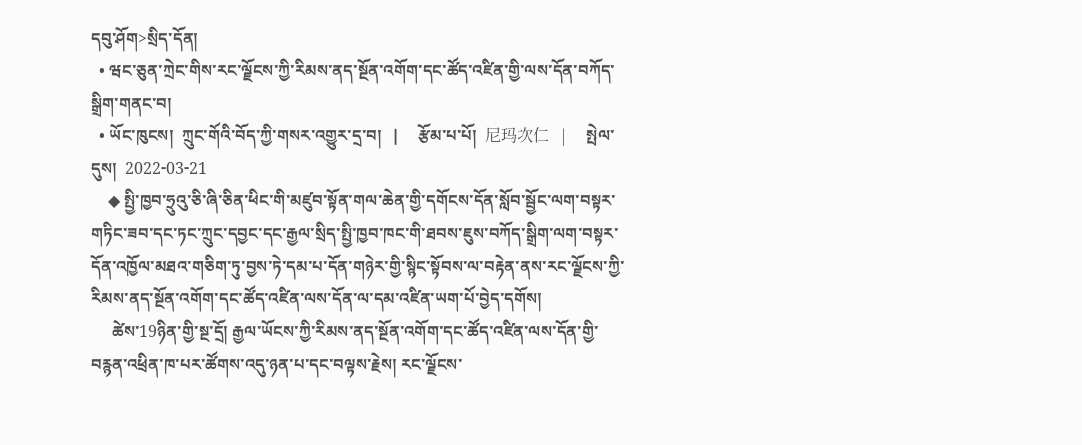དབུ་ཤོག>སྲིད་དོན།
  • ཝང་ཅུན་ཀྲེང་གིས་རང་ལྗོངས་ཀྱི་རིམས་ནད་སྔོན་འགོག་དང་ཚོད་འཛིན་གྱི་ལས་དོན་བཀོད་སྒྲིག་གནང་བ།
  • ཡོང་ཁུངས།  ཀྲུང་གོའི་བོད་ཀྱི་གསར་འགྱུར་དྲ་བ།   |     རྩོམ་པ་པོ།  尼玛次仁   |     སྤེལ་དུས།  2022-03-21
    ◆ སྤྱི་ཁྱབ་ཧྲུའུ་ཅི་ཞི་ཅིན་ཕིང་གི་མཛུབ་སྟོན་གལ་ཆེན་གྱི་དགོངས་དོན་སློབ་སྦྱོང་ལག་བསྟར་གཏིང་ཟབ་དང་ཏང་ཀྲུང་དབྱང་དང་རྒྱལ་སྲིད་སྤྱི་ཁྱབ་ཁང་གི་ཐབས་ཇུས་བཀོད་སྒྲིག་ལག་བསྟར་དོན་འཁྱོལ་མཐའ་གཅིག་ཏུ་བྱས་ཏེ་དམ་པ་དོན་གཉེར་གྱི་སྙིང་སྟོབས་ལ་བརྟེན་ནས་རང་ལྗོངས་ཀྱི་རིམས་ནད་སྔོན་འགོག་དང་ཚོད་འཛིན་ལས་དོན་ལ་དམ་འཛིན་ཡག་པོ་བྱེད་དགོས།
     ཚེས་19ཉིན་གྱི་སྔ་དྲོ། རྒྱལ་ཡོངས་ཀྱི་རིམས་ནད་སྔོན་འགོག་དང་ཚོད་འཛིན་ལས་དོན་གྱི་བརྙན་འཕྲིན་ཁ་པར་ཚོགས་འདུ་ཉན་པ་དང་བལྟས་རྗེས། རང་ལྗོངས་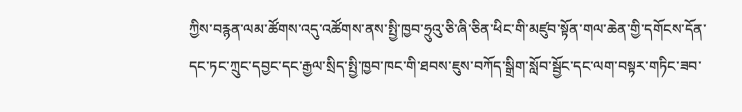ཀྱིས་བརྙན་ལམ་ཚོགས་འདུ་འཚོགས་ནས་སྤྱི་ཁྱབ་ཧྲུའུ་ཅི་ཞི་ཅིན་ཕིང་གི་མཛུབ་སྟོན་གལ་ཆེན་གྱི་དགོངས་དོན་དང་ཏང་ཀྲུང་དབྱང་དང་རྒྱལ་སྲིད་སྤྱི་ཁྱབ་ཁང་གི་ཐབས་ཇུས་བཀོད་སྒྲིག་སློབ་སྦྱོང་དང་ལག་བསྟར་གཏིང་ཟབ་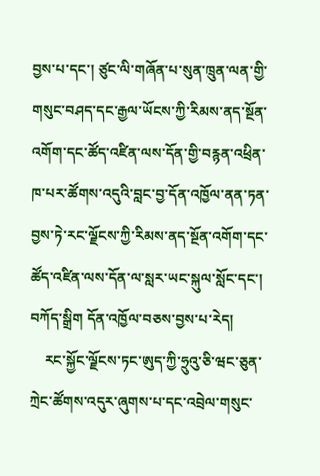བྱས་པ་དང་། ཙུང་ལི་གཞོན་པ་སུན་ཁྲུན་ལན་གྱི་གསུང་བཤད་དང་རྒྱལ་ཡོངས་ཀྱི་རིམས་ནད་སྔོན་འགོག་དང་ཚོད་འཛིན་ལས་དོན་གྱི་བརྙན་འཕྲིན་ཁ་པར་ཚོགས་འདུའི་བླང་བྱ་དོན་འཁྱོལ་ནན་ཏན་བྱས་ཏེ་རང་ལྗོངས་ཀྱི་རིམས་ནད་སྔོན་འགོག་དང་ཚོད་འཛིན་ལས་དོན་ལ་སླར་ཡང་སྐུལ་སློང་དང་། བཀོད་སྒྲིག དོན་འཁྱོལ་བཅས་བྱས་པ་རེད།
    རང་སྐྱོང་ལྗོངས་ཏང་ཨུད་ཀྱི་ཧྲུའུ་ཅི་ཝང་ཅུན་ཀྲེང་ཚོགས་འདུར་ཞུགས་པ་དང་འབྲེལ་གསུང་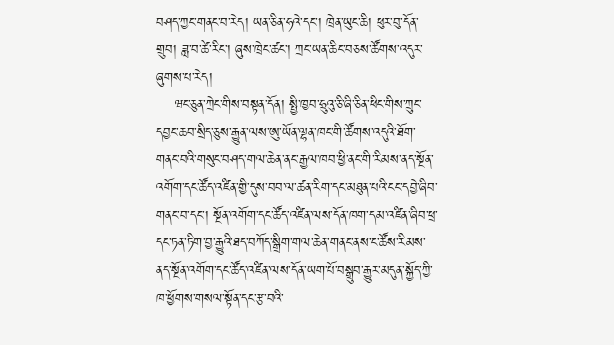བཤད་ཀྱང་གནང་བ་རེད། ཡན་ཅིན་ཧའེ་དང་། ཁྲེན་ཡུང་ཆི། ཕུར་བུ་དོན་གྲུབ། ཟླ་བ་ཚེ་རིང་། ཞུས་ཁྲེང་ཚང་། ཀྲང་ཡན་ཆིང་བཅས་ཚོགས་འདུར་ཞུགས་པ་རེད།
    ཝང་ཅུན་ཀྲེང་གིས་བསྟན་དོན། སྤྱི་ཁྱབ་ཧྲུའུ་ཅི་ཞི་ཅིན་ཕིང་གིས་ཀྲུང་དབྱང་ཆབ་སྲིད་ཅུས་རྒྱུན་ལས་ཨུ་ཡོན་ལྷན་ཁང་གི་ཚོགས་འདུའི་ཐོག་གནང་བའི་གསུང་བཤད་གལ་ཆེན་ནང་རྒྱལ་ཁབ་ཕྱི་ནང་གི་རིམས་ནད་སྔོན་འགོག་དང་ཚོད་འཛིན་གྱི་དུས་བབ་ལ་ཚན་རིག་དང་མཐུན་པའི་ངང་དབྱེ་ཞིབ་གནང་བ་དང་། སྔོན་འགོག་དང་ཚོད་འཛིན་ལས་དོན་ཁག་དམ་འཛིན་ཞིབ་ཕྲ་དང་ཏན་ཏིག་བྱ་རྒྱུའི་ཐད་བཀོད་སྒྲིག་གལ་ཆེན་གནང་ནས་ང་ཚོས་རིམས་ནད་སྔོན་འགོག་དང་ཚོད་འཛིན་ལས་དོན་ཡག་པོ་བསྒྲུབ་རྒྱུར་མདུན་སྐྱོད་ཀྱི་ཁ་ཕྱོགས་གསལ་སྟོན་དང་རྩ་བའི་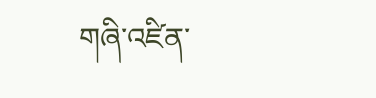གཞི་འཛིན་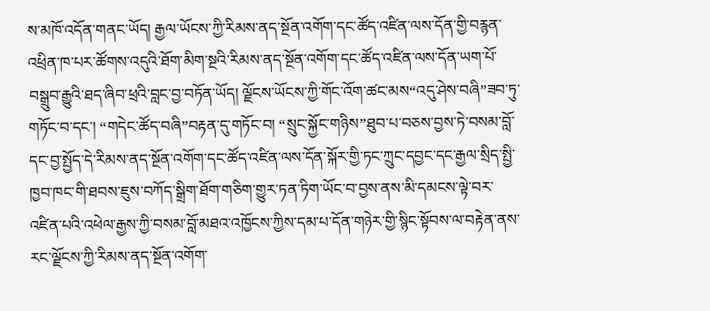ས་མཁོ་འདོན་གནང་ཡོད། རྒྱལ་ཡོངས་ཀྱི་རིམས་ནད་སྔོན་འགོག་དང་ཚོད་འཛིན་ལས་དོན་གྱི་བརྙན་འཕྲིན་ཁ་པར་ཚོགས་འདུའི་ཐོག་མིག་སྔའི་རིམས་ནད་སྔོན་འགོག་དང་ཚོད་འཛིན་ལས་དོན་ཡག་པོ་བསྒྲུབ་རྒྱུའི་ཐད་ཞིབ་ཕྲའི་བླང་བྱ་བཏོན་ཡོད། ལྗོངས་ཡོངས་ཀྱི་གོང་འོག་ཚང་མས“འདུ་ཤེས་བཞི”ཟབ་ཏུ་གཏོང་བ་དང་། “གདེང་ཚོད་བཞི”བརྟན་དུ་གཏོང་བ། “སྲུང་སྐྱོང་གཉིས”ཐུབ་པ་བཅས་བྱས་ཏེ་བསམ་བློ་དང་བྱ་སྤྱོད་དེ་རིམས་ནད་སྔོན་འགོག་དང་ཚོད་འཛིན་ལས་དོན་སྐོར་གྱི་ཏང་ཀྲུང་དབྱང་དང་རྒྱལ་སྲིད་སྤྱི་ཁྱབ་ཁང་གི་ཐབས་ཇུས་བཀོད་སྒྲིག་ཐོག་གཅིག་གྱུར་ཏན་ཏིག་ཡོང་བ་བྱས་ནས་མི་དམངས་ལྟེ་བར་འཛིན་པའི་འཕེལ་རྒྱས་ཀྱི་བསམ་བློ་མཐའ་འཁྱོངས་ཀྱིས་དམ་པ་དོན་གཉེར་གྱི་སྙིང་སྟོབས་ལ་བརྟེན་ནས་རང་ལྗོངས་ཀྱི་རིམས་ནད་སྔོན་འགོག་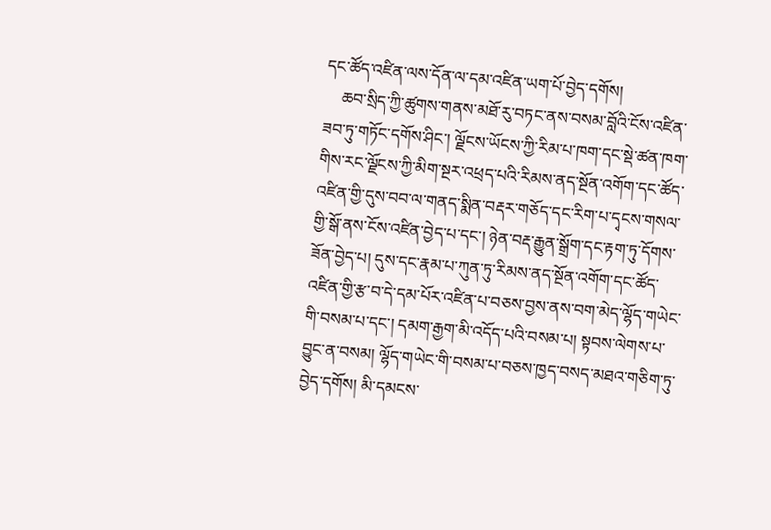དང་ཚོད་འཛིན་ལས་དོན་ལ་དམ་འཛིན་ཡག་པོ་བྱེད་དགོས།
    ཆབ་སྲིད་ཀྱི་ཚུགས་གནས་མཐོ་རུ་བཏང་ནས་བསམ་བློའི་ངོས་འཛིན་ཟབ་ཏུ་གཏོང་དགོས་ཤིང་། ལྗོངས་ཡོངས་ཀྱི་རིམ་པ་ཁག་དང་སྡེ་ཚན་ཁག་གིས་རང་ལྗོངས་ཀྱི་མིག་སྔར་འཕྲད་པའི་རིམས་ནད་སྔོན་འགོག་དང་ཚོད་འཛིན་གྱི་དུས་བབ་ལ་གནད་སྨིན་བརྡར་གཅོད་དང་རིག་པ་དྭངས་གསལ་གྱི་སྒོ་ནས་ངོས་འཛིན་བྱེད་པ་དང་། ཉེན་བརྡ་རྒྱུན་སྒྲོག་དང་རྟག་ཏུ་དོགས་ཟོན་བྱེད་པ། དུས་དང་རྣམ་པ་ཀུན་ཏུ་རིམས་ནད་སྔོན་འགོག་དང་ཚོད་འཛིན་གྱི་རྩ་བ་དེ་དམ་པོར་འཛིན་པ་བཅས་བྱས་ནས་བག་མེད་ལྷོད་གཡེང་གི་བསམ་པ་དང་། དམག་རྒྱག་མི་འདོད་པའི་བསམ་པ། སྟབས་ལེགས་པ་བྱུང་ན་བསམ། ལྷོད་གཡེང་གི་བསམ་པ་བཅས་ཁྱད་བསད་མཐའ་གཅིག་ཏུ་བྱེད་དགོས། མི་དམངས་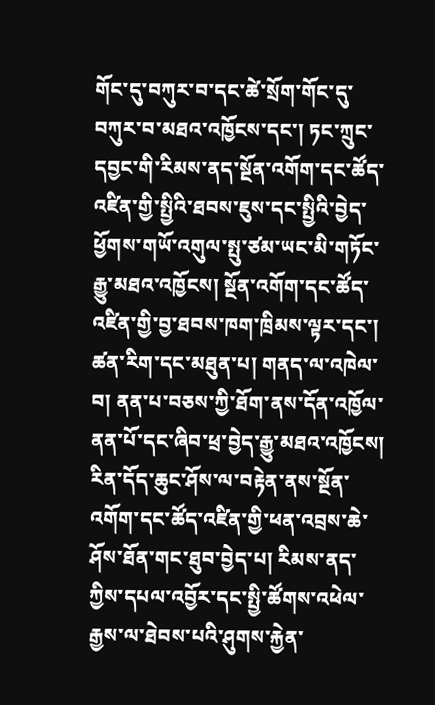གོང་དུ་བཀུར་བ་དང་ཚེ་སྲོག་གོང་དུ་བཀུར་བ་མཐའ་འཁྱོངས་དང་། ཏང་ཀྲུང་དབྱང་གི་རིམས་ནད་སྔོན་འགོག་དང་ཚོད་འཛིན་གྱི་སྤྱིའི་ཐབས་ཇུས་དང་སྤྱིའི་བྱེད་ཕྱོགས་གཡོ་འགུལ་སྤུ་ཙམ་ཡང་མི་གཏོང་རྒྱུ་མཐའ་འཁྱོངས། སྔོན་འགོག་དང་ཚོད་འཛིན་གྱི་བྱ་ཐབས་ཁག་ཁྲིམས་ལྟར་དང་། ཚན་རིག་དང་མཐུན་པ། གནད་ལ་འཁེལ་བ། ནན་པ་བཅས་ཀྱི་ཐོག་ནས་དོན་འཁྱོལ་ནན་པོ་དང་ཞིབ་ཕྲ་བྱེད་རྒྱུ་མཐའ་འཁྱོངས། རིན་དོད་ཆུང་ཤོས་ལ་བརྟེན་ནས་སྔོན་འགོག་དང་ཚོད་འཛིན་གྱི་ཕན་འབྲས་ཆེ་ཤོས་ཐོན་གང་ཐུབ་བྱེད་པ། རིམས་ནད་ཀྱིས་དཔལ་འབྱོར་དང་སྤྱི་ཚོགས་འཕེལ་རྒྱས་ལ་ཐེབས་པའི་ཤུགས་རྐྱེན་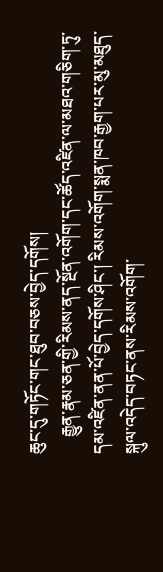ཆུང་དུ་གཏོང་གང་ཐུབ་བཅས་བྱེད་དགོས།
    རྒྱུན་རྣམ་ཅན་གྱི་རིམས་ནད་སྔོན་འགོག་དང་ཚོད་འཛིན་ལ་མཐའ་གཅིག་ཏུ་དམ་འཛིན་ནན་པོ་བྱེད་དགོས་ཤིང་། རིམས་འགོག་སྨན་ཁབ་རྒྱག་པར་མུ་མཐུད་སྐུལ་འདེད་བཏང་ནས་རིམས་འགོག་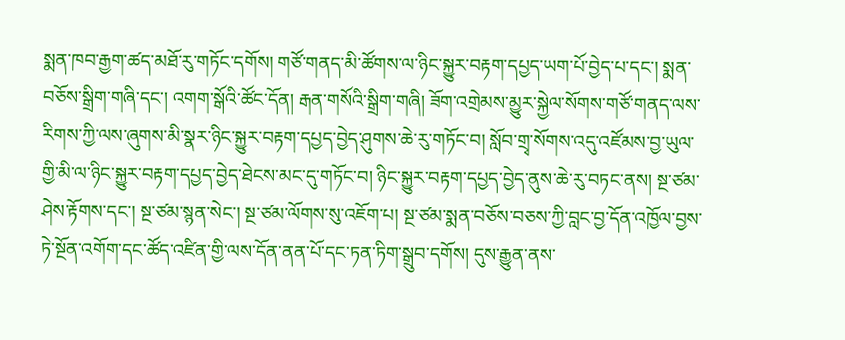སྨན་ཁབ་རྒྱག་ཚད་མཐོ་རུ་གཏོང་དགོས། གཙོ་གནད་མི་ཚོགས་ལ་ཉིང་སྐྱུར་བརྟག་དཔྱད་ཡག་པོ་བྱེད་པ་དང་། སྨན་བཅོས་སྒྲིག་གཞི་དང་། འགག་སྒོའི་ཚོང་དོན། རྒན་གསོའི་སྒྲིག་གཞི། ཟོག་འགྲེམས་མྱུར་སྐྱེལ་སོགས་གཙོ་གནད་ལས་རིགས་ཀྱི་ལས་ཞུགས་མི་སྣར་ཉིང་སྐྱུར་བརྟག་དཔྱད་བྱེད་ཤུགས་ཆེ་རུ་གཏོང་བ། སློབ་གྲྭ་སོགས་འདུ་འཛོམས་བྱ་ཡུལ་གྱི་མི་ལ་ཉིང་སྐྱུར་བརྟག་དཔྱད་བྱེད་ཐེངས་མང་དུ་གཏོང་བ། ཉིང་སྐྱུར་བརྟག་དཔྱད་བྱེད་ནུས་ཆེ་རུ་བཏང་ནས། སྔ་ཙམ་ཤེས་རྟོགས་དང་། སྔ་ཙམ་སྙན་སེང་། སྔ་ཙམ་ལོགས་སུ་འཇོག་པ། སྔ་ཙམ་སྨན་བཅོས་བཅས་ཀྱི་བླང་བྱ་དོན་འཁྱོལ་བྱས་ཏེ་སྔོན་འགོག་དང་ཚོད་འཛིན་གྱི་ལས་དོན་ནན་པོ་དང་ཏན་ཏིག་སྒྲུབ་དགོས། དུས་རྒྱུན་ནས་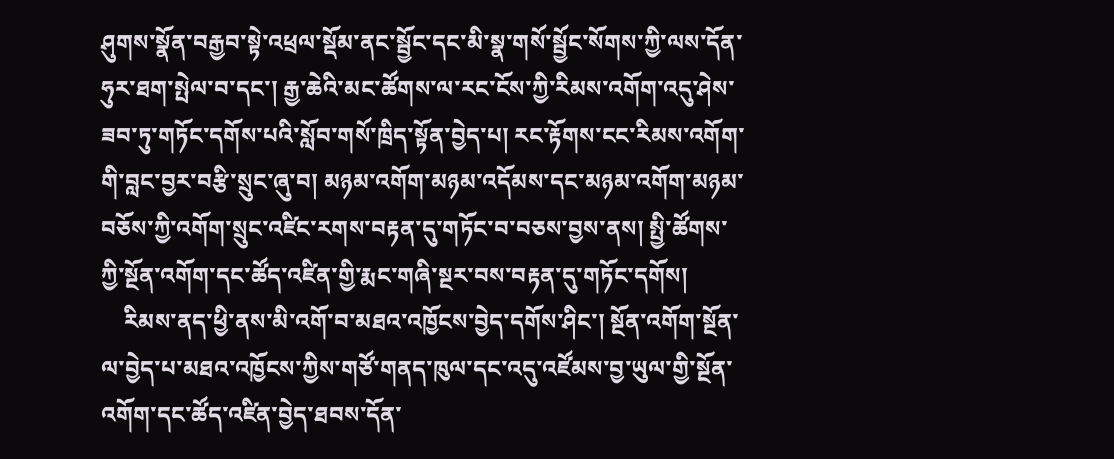ཤུགས་སྣོན་བརྒྱབ་སྟེ་འཕྲལ་སྡོམ་ནང་སྦྱོང་དང་མི་སྣ་གསོ་སྦྱོང་སོགས་ཀྱི་ལས་དོན་ཧུར་ཐག་སྤེལ་བ་དང་། རྒྱ་ཆེའི་མང་ཚོགས་ལ་རང་ངོས་ཀྱི་རིམས་འགོག་འདུ་ཤེས་ཟབ་ཏུ་གཏོང་དགོས་པའི་སློབ་གསོ་ཁྲིད་སྟོན་བྱེད་པ། རང་རྟོགས་ངང་རིམས་འགོག་གི་བླང་བྱར་བརྩི་སྲུང་ཞུ་བ། མཉམ་འགོག་མཉམ་འདོམས་དང་མཉམ་འགོག་མཉམ་བཅོས་ཀྱི་འགོག་སྲུང་འཛིང་རགས་བརྟན་དུ་གཏོང་བ་བཅས་བྱས་ནས། སྤྱི་ཚོགས་ཀྱི་སྔོན་འགོག་དང་ཚོད་འཛིན་གྱི་རྨང་གཞི་སྔར་བས་བརྟན་དུ་གཏོང་དགོས།
    རིམས་ནད་ཕྱི་ནས་མི་འགོ་བ་མཐའ་འཁྱོངས་བྱེད་དགོས་ཤིང་། སྔོན་འགོག་སྔོན་ལ་བྱེད་པ་མཐའ་འཁྱོངས་ཀྱིས་གཙོ་གནད་ཁུལ་དང་འདུ་འཛོམས་བྱ་ཡུལ་གྱི་སྔོན་འགོག་དང་ཚོད་འཛིན་བྱེད་ཐབས་དོན་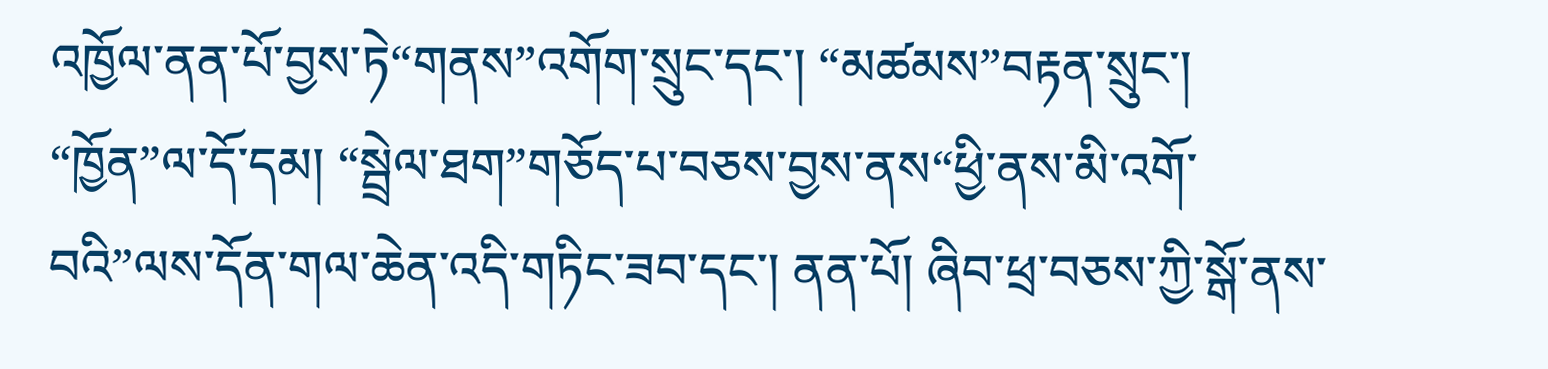འཁྱོལ་ནན་པོ་བྱས་ཏེ“གནས”འགོག་སྲུང་དང་། “མཚམས”བརྟན་སྲུང་། “ཁྱོན”ལ་དོ་དམ། “སྦྲེལ་ཐག”གཅོད་པ་བཅས་བྱས་ནས“ཕྱི་ནས་མི་འགོ་བའི”ལས་དོན་གལ་ཆེན་འདི་གཏིང་ཟབ་དང་། ནན་པོ། ཞིབ་ཕྲ་བཅས་ཀྱི་སྒོ་ནས་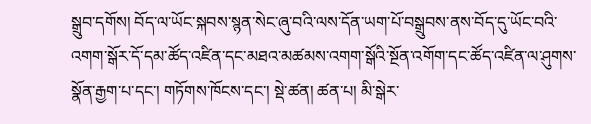སྒྲུབ་དགོས། བོད་ལ་ཡོང་སྐབས་སྙན་སེང་ཞུ་བའི་ལས་དོན་ཡག་པོ་བསྒྲུབས་ནས་བོད་དུ་ཡོང་བའི་འགག་སྒོར་དོ་དམ་ཚོད་འཛིན་དང་མཐའ་མཚམས་འགག་སྒོའི་སྔོན་འགོག་དང་ཚོད་འཛིན་ལ་ཤུགས་སྣོན་རྒྱག་པ་དང་། གཏོགས་ཁོངས་དང་། སྡེ་ཚན། ཚན་པ། མི་སྒེར་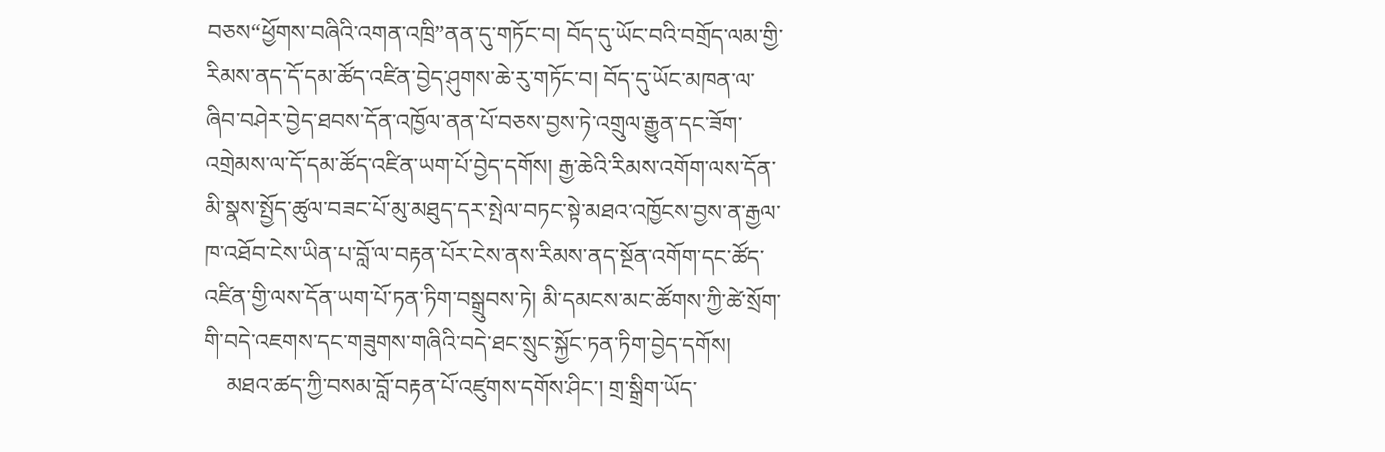བཅས“ཕྱོགས་བཞིའི་འགན་འཁྲི”ནན་དུ་གཏོང་བ། བོད་དུ་ཡོང་བའི་བགྲོད་ལམ་གྱི་རིམས་ནད་དོ་དམ་ཚོད་འཛིན་བྱེད་ཤུགས་ཆེ་རུ་གཏོང་བ། བོད་དུ་ཡོང་མཁན་ལ་ཞིབ་བཤེར་བྱེད་ཐབས་དོན་འཁྱོལ་ནན་པོ་བཅས་བྱས་ཏེ་འགྲུལ་རྒྱུན་དང་ཟོག་འགྲེམས་ལ་དོ་དམ་ཚོད་འཛིན་ཡག་པོ་བྱེད་དགོས། རྒྱ་ཆེའི་རིམས་འགོག་ལས་དོན་མི་སྣས་སྤྱོད་ཚུལ་བཟང་པོ་མུ་མཐུད་དར་སྤེལ་བཏང་སྟེ་མཐའ་འཁྱོངས་བྱས་ན་རྒྱལ་ཁ་འཐོབ་ངེས་ཡིན་པ་བློ་ལ་བརྟན་པོར་ངེས་ནས་རིམས་ནད་སྔོན་འགོག་དང་ཚོད་འཛིན་གྱི་ལས་དོན་ཡག་པོ་ཏན་ཏིག་བསྒྲུབས་ཏེ། མི་དམངས་མང་ཚོགས་ཀྱི་ཚེ་སྲོག་གི་བདེ་འཇགས་དང་གཟུགས་གཞིའི་བདེ་ཐང་སྲུང་སྐྱོང་ཏན་ཏིག་བྱེད་དགོས།
    མཐའ་ཚད་ཀྱི་བསམ་བློ་བརྟན་པོ་འཛུགས་དགོས་ཤིང་། གྲ་སྒྲིག་ཡོད་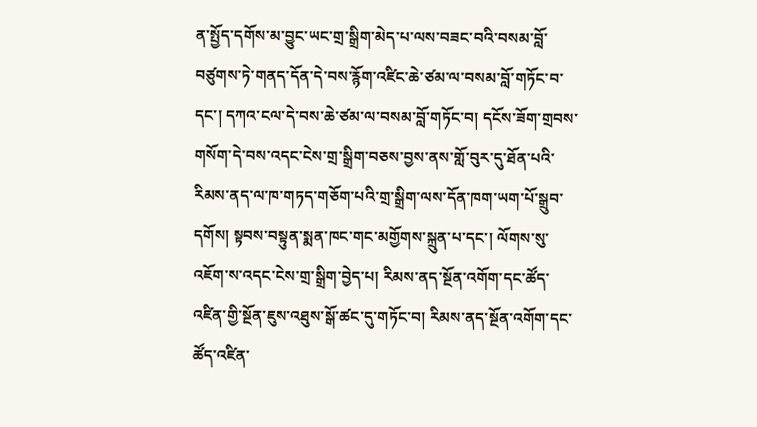ན་སྤྱོད་དགོས་མ་བྱུང་ཡང་གྲ་སྒྲིག་མེད་པ་ལས་བཟང་བའི་བསམ་བློ་བཙུགས་ཏེ་གནད་དོན་དེ་བས་རྙོག་འཛིང་ཆེ་ཙམ་ལ་བསམ་བློ་གཏོང་བ་དང་། དཀའ་ངལ་དེ་བས་ཆེ་ཙམ་ལ་བསམ་བློ་གཏོང་བ། དངོས་ཟོག་གྲབས་གསོག་དེ་བས་འདང་ངེས་གྲ་སྒྲིག་བཅས་བྱས་ནས་གློ་བུར་དུ་ཐོན་པའི་རིམས་ནད་ལ་ཁ་གཏད་གཅོག་པའི་གྲ་སྒྲིག་ལས་དོན་ཁག་ཡག་པོ་སྒྲུབ་དགོས། སྟབས་བསྟུན་སྨན་ཁང་གང་མགྱོགས་སྐྲུན་པ་དང་། ལོགས་སུ་འཇོག་ས་འདང་ངེས་གྲ་སྒྲིག་བྱེད་པ། རིམས་ནད་སྔོན་འགོག་དང་ཚོད་འཛིན་གྱི་སྔོན་ཇུས་འཐུས་སྒོ་ཚང་དུ་གཏོང་བ། རིམས་ནད་སྔོན་འགོག་དང་ཚོད་འཛིན་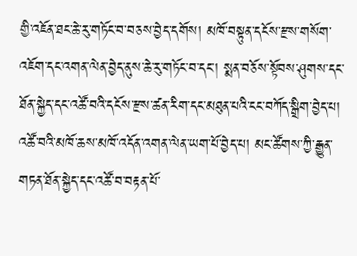གྱི་འཇོན་ཐང་ཆེ་རུ་གཏོང་བ་བཅས་བྱེད་དགོས། མཁོ་བསྟུན་དངོས་རྫས་གསོག་འཇོག་དང་འགན་ལེན་བྱེད་ནུས་ཆེ་རུ་གཏོང་བ་དང་། སྨན་བཅོས་སྟོབས་ཤུགས་དང་ཐོན་སྐྱེད་དང་འཚོ་བའི་དངོས་རྫས་ཚན་རིག་དང་མཐུན་པའི་ངང་བཀོད་སྒྲིག་བྱེད་པ། འཚོ་བའི་མཁོ་ཆས་མཁོ་འདོན་འགན་ལེན་ཡག་པོ་བྱེད་པ། མང་ཚོགས་ཀྱི་རྒྱུན་གཏན་ཐོན་སྐྱེད་དང་འཚོ་བ་བརྟན་པོ་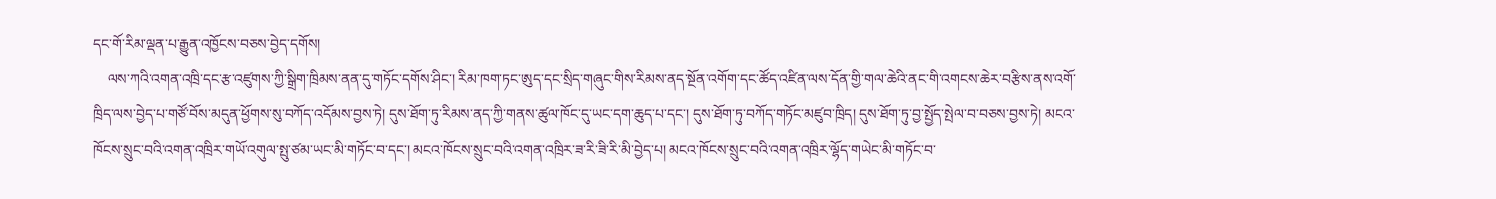དང་གོ་རིམ་ལྡན་པ་རྒྱུན་འཁྱོངས་བཅས་བྱེད་དགོས།
    ལས་ཀའི་འགན་འཁྲི་དང་རྩ་འཛུགས་ཀྱི་སྒྲིག་ཁྲིམས་ནན་དུ་གཏོང་དགོས་ཤིང་། རིམ་ཁག་ཏང་ཨུད་དང་སྲིད་གཞུང་གིས་རིམས་ནད་སྔོན་འགོག་དང་ཚོད་འཛིན་ལས་དོན་གྱི་གལ་ཆེའི་ནང་གི་འགངས་ཆེར་བརྩིས་ནས་འགོ་ཁྲིད་ལས་བྱེད་པ་གཙོ་བོས་མདུན་ཕྱོགས་སུ་བཀོད་འདོམས་བྱས་ཏེ། དུས་ཐོག་ཏུ་རིམས་ནད་ཀྱི་གནས་ཚུལ་ཁོང་དུ་ཡང་དག་ཆུད་པ་དང་། དུས་ཐོག་ཏུ་བཀོད་གཏོང་མཛུབ་ཁྲིད། དུས་ཐོག་ཏུ་བྱ་སྤྱོད་སྤེལ་བ་བཅས་བྱས་ཏེ། མངའ་ཁོངས་སྲུང་བའི་འགན་འཁྲིར་གཡོ་འགུལ་སྤུ་ཙམ་ཡང་མི་གཏོང་བ་དང་། མངའ་ཁོངས་སྲུང་བའི་འགན་འཁྲིར་ཟ་རི་ཟི་རི་མི་བྱེད་པ། མངའ་ཁོངས་སྲུང་བའི་འགན་འཁྲིར་ལྷོད་གཡེང་མི་གཏོང་བ་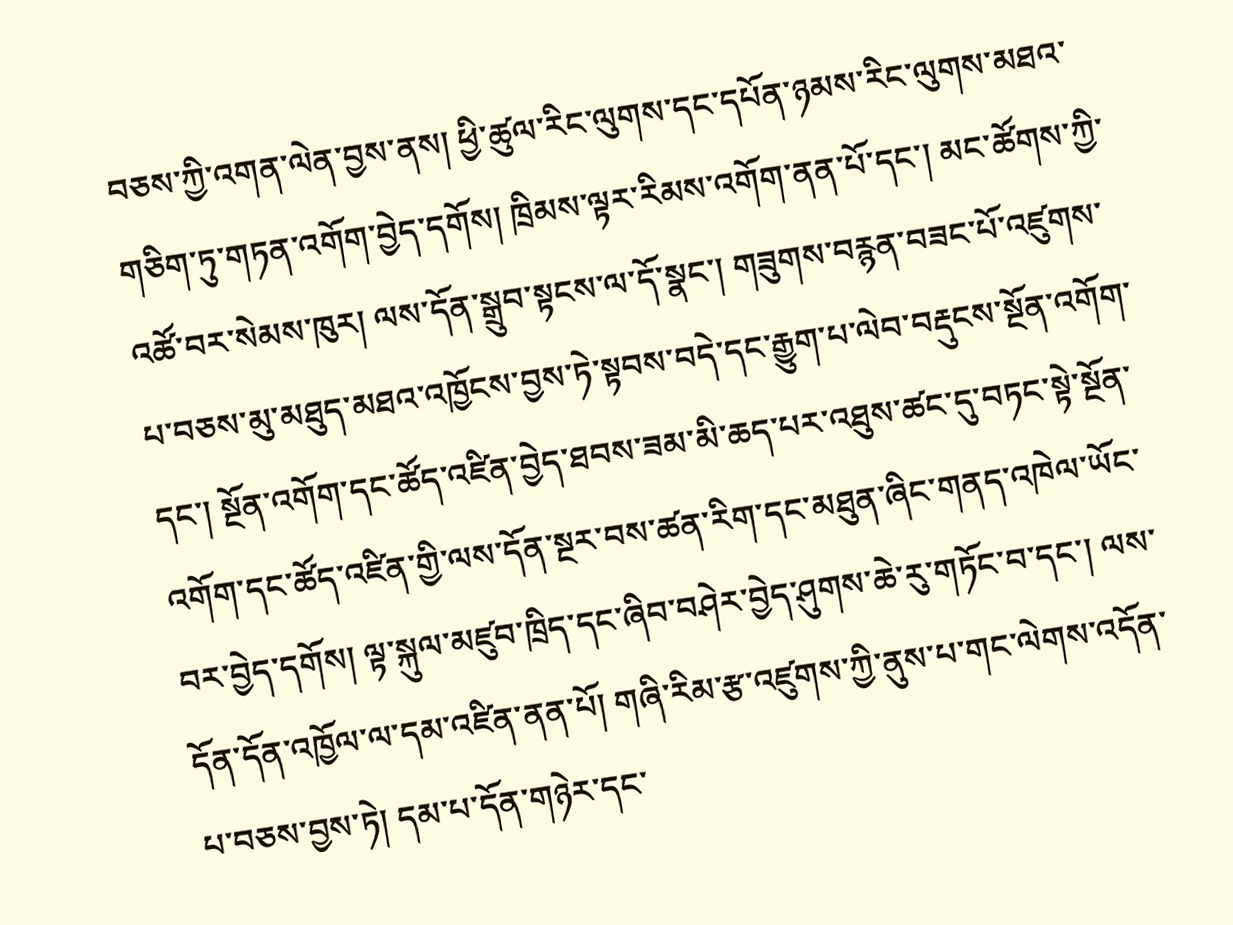བཅས་ཀྱི་འགན་ལེན་བྱས་ནས། ཕྱི་ཚུལ་རིང་ལུགས་དང་དཔོན་ཉམས་རིང་ལུགས་མཐའ་གཅིག་ཏུ་གཏན་འགོག་བྱེད་དགོས། ཁྲིམས་ལྟར་རིམས་འགོག་ནན་པོ་དང་། མང་ཚོགས་ཀྱི་འཚོ་བར་སེམས་ཁུར། ལས་དོན་སྒྲུབ་སྟངས་ལ་དོ་སྣང་། གཟུགས་བརྙན་བཟང་པོ་འཛུགས་པ་བཅས་མུ་མཐུད་མཐའ་འཁྱོངས་བྱས་ཏེ་སྟབས་བདེ་དང་རྒྱུག་པ་ལེབ་བརྡུངས་སྔོན་འགོག་དང་། སྔོན་འགོག་དང་ཚོད་འཛིན་བྱེད་ཐབས་ཟམ་མི་ཆད་པར་འཐུས་ཚང་དུ་བཏང་སྟེ་སྔོན་འགོག་དང་ཚོད་འཛིན་གྱི་ལས་དོན་སྔར་བས་ཚན་རིག་དང་མཐུན་ཞིང་གནད་འཁེལ་ཡོང་བར་བྱེད་དགོས། ལྟ་སྐུལ་མཛུབ་ཁྲིད་དང་ཞིབ་བཤེར་བྱེད་ཤུགས་ཆེ་རུ་གཏོང་བ་དང་། ལས་དོན་དོན་འཁྱོལ་ལ་དམ་འཛིན་ནན་པོ། གཞི་རིམ་རྩ་འཛུགས་ཀྱི་ནུས་པ་གང་ལེགས་འདོན་པ་བཅས་བྱས་ཏེ། དམ་པ་དོན་གཉེར་དང་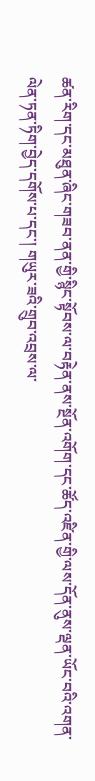ཚན་རིག་དང་མཐུན་ཞིང་གཟབ་ནན་གྱི་སྙིང་སྟོབས་ལ་བརྟེན་ནས་སྔོན་འགོག་དང་ཚོད་འཛིན་གྱི་ལས་དོན་ནུས་ལྡན་ཡོང་བའི་འགན་ལེན་ཏན་ཏིག་བྱེད་དགོས་པ་དང་། གཡུར་ཟའི་གྲུབ་འབྲས་ལ་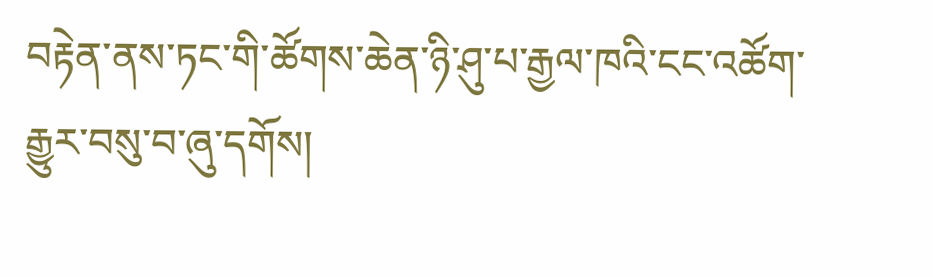བརྟེན་ནས་ཏང་གི་ཚོགས་ཆེན་ཉི་ཤུ་པ་རྒྱལ་ཁའི་ངང་འཚོག་རྒྱུར་བསུ་བ་ཞུ་དགོས།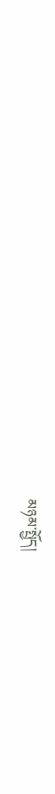མཉམ་སྤྱོད།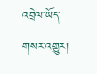འབྲེལ་ཡོད་གསར་འགྱུར།